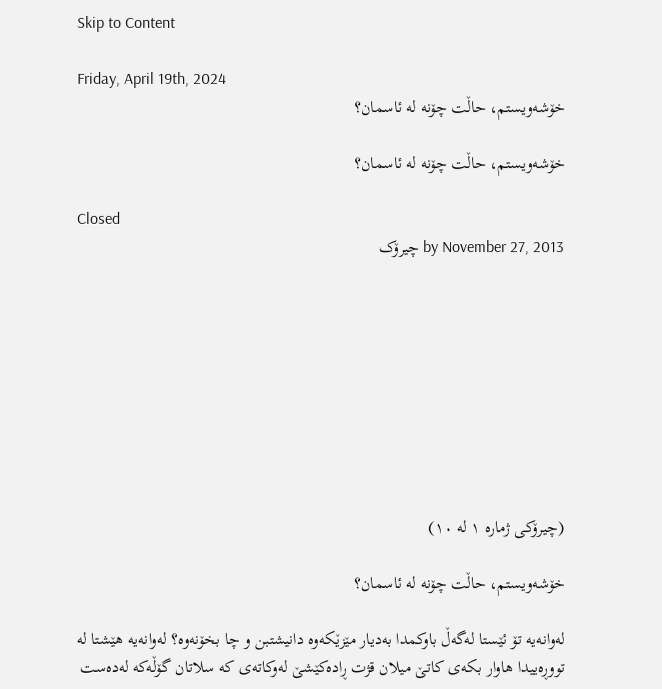Skip to Content

Friday, April 19th, 2024
خۆشەویستم، حاڵت چۆنە لە ئاسمان؟

خۆشەویستم، حاڵت چۆنە لە ئاسمان؟

Closed
by November 27, 2013 چیرۆک









(چیرۆکی ژمارە ١ لە ١٠)

خۆشەویستم، حاڵت چۆنە لە ئاسمان؟

لەوانەیە تۆ ئێستا لەگەڵ باوکمدا بەدیار مێزێکەوە دانیشتبن و چا بخۆنەوە؟ لەوانەیە هێشتا لە تووڕەییدا هاوار بکەی کاتێ میلان قژت ڕادەکێشێ لەوکاتەی کە سلاتان گۆڵەکە لەدەست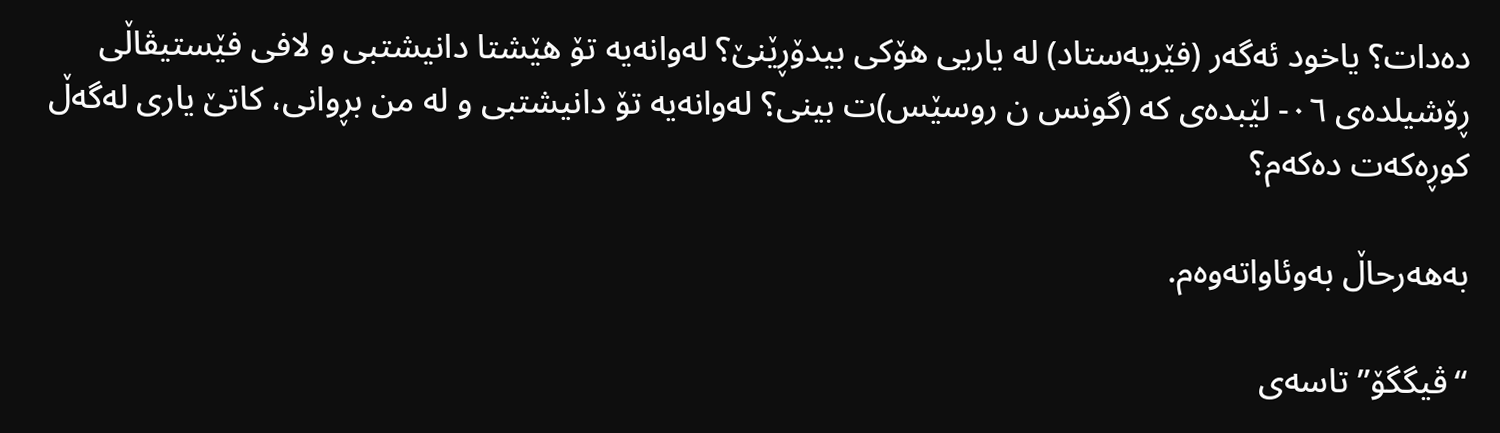دەدات؟ یاخود ئەگەر (فێریەستاد) لە یاریی هۆکی بیدۆڕێنێ؟ لەوانەیە تۆ هێشتا دانیشتبی و لافی فێستیڤاڵی ڕۆشیلدەی ٠٦- لێبدەی کە (گونس ن روسێس)ت بینی؟ لەوانەیە تۆ دانیشتبی و لە من بڕوانی، کاتێ یاری لەگەڵ کوڕەکەت دەکەم؟

بەهەرحاڵ بەوئاواتەوەم.

“ڤیگگۆ” تاسەی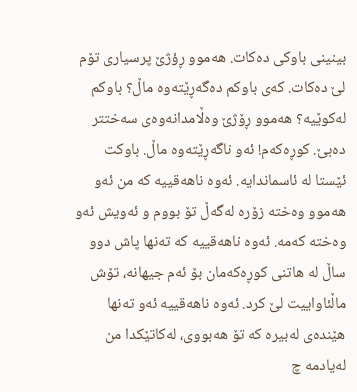بینینی باوکی دەکات. هەموو ڕؤژێ پرسیاری تۆم لێ دەکات. کەی باوکم دەگەڕێتەوە ماڵ؟ باوکم لەکوێیە؟ هەموو ڕۆژێ وەڵامدانەوەی سەختتر دەبێ. کوڕەکەم! ئەو ناگەڕێتەوە ماڵ. باوکت ئێستا لە ئاسماندایە. ئەوە ناهەقییە کە من ئەو هەموو وەختە زۆرە لەگەڵ تۆ بووم و ئەویش ئەو وەختە کەمە. ئەوە ناهەقییە کە تەنها پاش دوو ساڵ لە هاتنی کوڕەکەمان بۆ ئەم جیهانە، تۆش ماڵئاواییت لێ کرد. ئەوە ناهەقییە ئەو تەنها هێندەی لەبیرە کە تۆ هەبووی، لەکاتێکدا من لەیادمە چ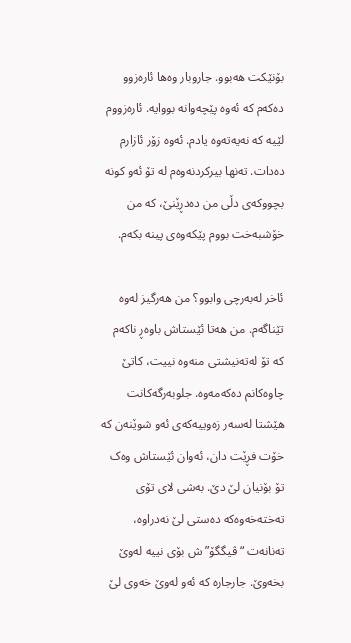بۆنێکت هەبوو. جاروبار وەها ئارەزوو دەکەم کە ئەوە پێچەوانە بووایە. ئارەزووم لێیە کە نەیەتەوە یادم. ئەوە زۆر ئازارم دەدات. تەنها بیرکردنەوەم لە تۆ ئەو کونە بچووکەی دڵی من دەدڕێنێ، کە من خۆشبەخت بووم پێکەوەی پینە بکەم.

ئاخر لەبەرچی وابوو؟ من هەرگیز لەوە تێناگەم. من هەتا ئێستاش باوەڕ ناکەم کە تۆ لەتەنیشتی منەوە نییت، کاتێ چاوەکانم دەکەمەوە. جلوبەرگەکانت هێشتا لەسەر زەوییەکەی ئەو شوێنەن کە خۆت فڕێت دان، ئەوان ئێستاش وەک تۆ بۆنیان لێ دێ. بەشی لای تۆی تەختەخەوەکە دەستی لێ نەدراوە، تەنانەت “ڤیگگۆ”ش بۆی نییە لەوێ بخەوێ. جارجارە کە ئەو لەوێ خەوی لێ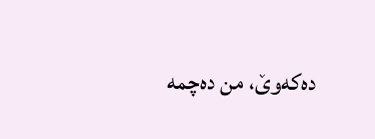دەکەوێ، من دەچمە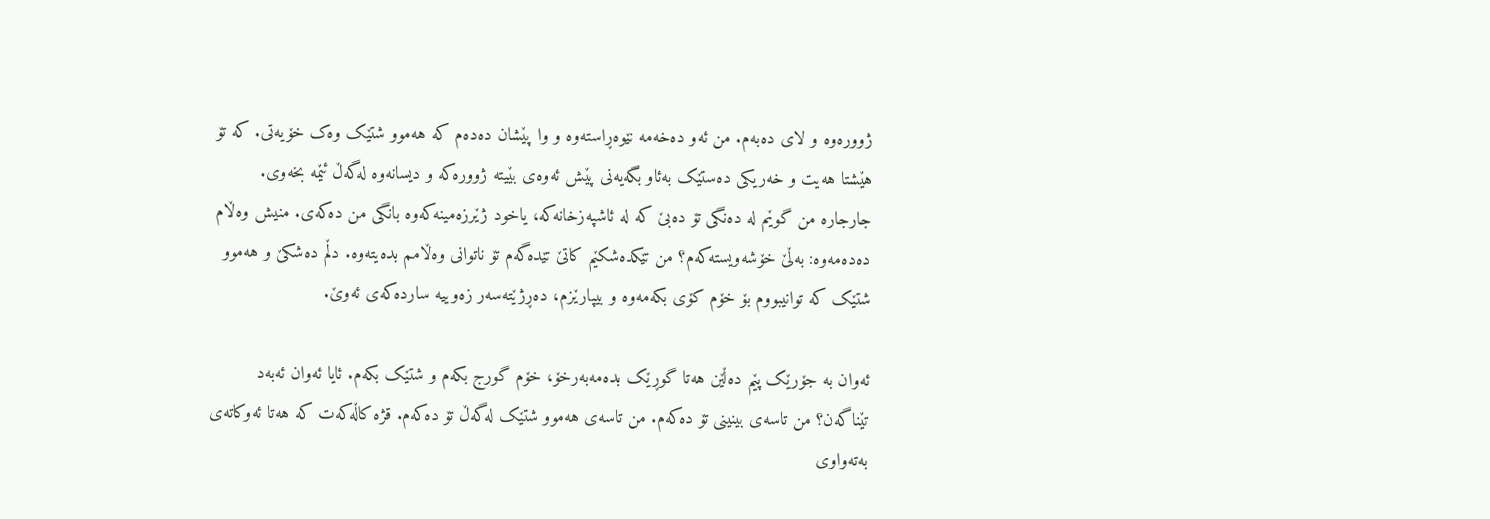ژوورەوە و لای دەبەم. من ئەو دەخەمە نێوەڕاستەوە و وا پێشان دەدەم کە هەموو شتێک وەک خۆیەتی. کە تۆ هێشتا هەیت و خەریکی دەستێک بەئاو بگەیەنی پێش ئەوەی بێیتە ژوورەکە و دیسانەوە لەگەڵ ئێمە بخەوی. جارجارە من گوێم لە دەنگی تۆ دەبێ کە لە ئاشپەزخانەکە، یاخود ژێرزەمینەکەوە بانگی من دەکەی. منیش وەڵام دەدەمەوە: بەڵێ خۆشەویستەکەم؟ من تێکدەشکێم کاتێ تێدەگەم تۆ ناتوانی وەڵامم بدەیتەوە. دڵم دەشکێ و هەموو شتێک کە توانیبووم بۆ خۆم کۆی بکەمەوە و بیپارێزم، دەڕژێتەسەر زەوییە ساردەکەی ئەوێ.

ئەوان بە جۆرێک پێم دەڵێن هەتا گوڕێک بدەمەبەرخۆ، خۆم گورج بکەم و شتێک بکەم. ئایا ئەوان ئەبەد تێناگەن؟ من تاسەی بینینی تۆ دەکەم. من تاسەی هەموو شتێک لەگەڵ تۆ دەکەم. قژە کاڵەکەت کە هەتا ئەوکاتەی بەتەواوی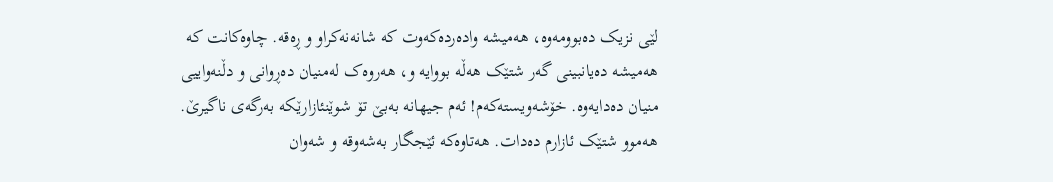لێی نزیک دەبوومەوە، هەمیشە وادەردەکەوت کە شانەنەکراو و ڕەقە. چاوەکانت کە هەمیشە دەیانبینی گەر شتێک هەڵە بووایە و، هەروەک لەمنیان دەڕوانی و دڵنەواییی منیان دەدایەوە. خۆشەویستەکەم! ئەم جیهانە بەبێ تۆ شوێنئازارێکە بەرگەی ناگیرێ. هەموو شتێک ئازارم دەدات. هەتاوەکە ئێجگار بەشەوقە و شەوان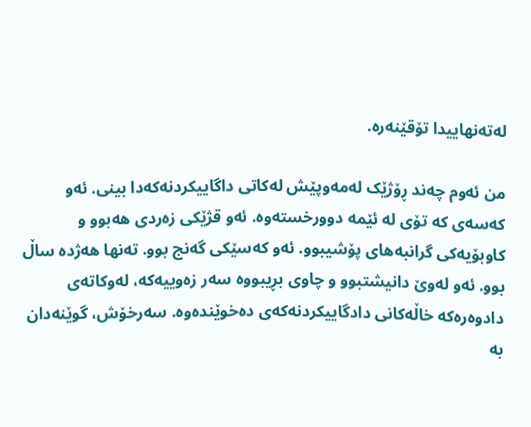لەتەنهاییدا تۆقێنەرە.

من ئەوم چەند ڕۆژێک لەمەوپێش لەکاتی داگاییکردنەکەدا بینی. ئەو کەسەی کە تۆی لە ئێمە دوورخستەوە. ئەو قژێکی زەردی هەبوو و کاوبۆیەکی گرانبەهای پۆشیبوو. ئەو کەسێکی گەنج بوو. تەنها هەژدە ساڵ بوو. ئەو لەوێ دانیشتبوو و چاوی بڕیبووە سەر زەوییەکە، لەوکاتەی دادوەرەکە خاڵەکانی دادگاییکردنەکەی دەخوێندەوە. سەرخۆش، گوێنەدان بە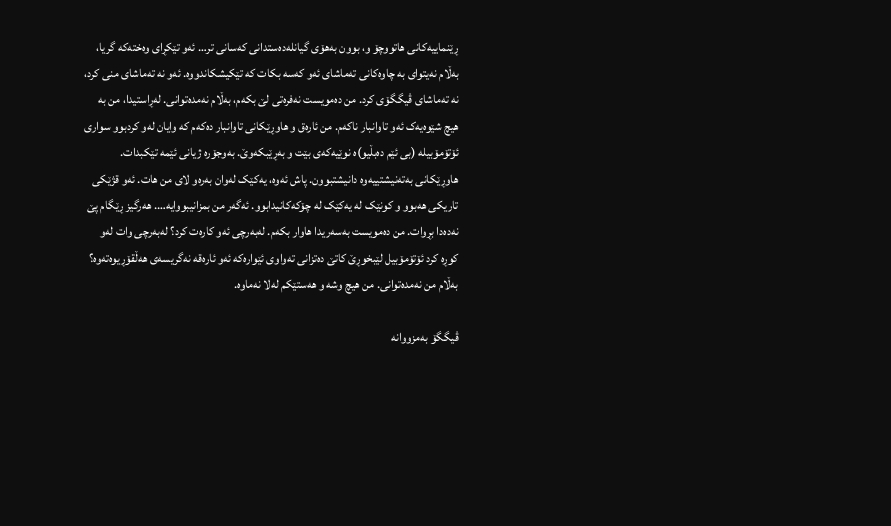ڕێنماییەکانی هاتووچۆ و، بوون بەهۆی گیانلەدەستدانی کەسانی تر… ئەو تێکڕای وەختەکە گریا، بەڵام نەیتوای بە چاوەکانی تەماشای ئەو کەسە بکات کە تێکیشکاندووە. ئەو نە تەماشای منی کرد، نە تەماشای ڤیگگۆی کرد. من دەمویست نەفرەتی لێ بکەم، بەڵام نەمدەتوانی. لەڕاستیدا، من بە هیچ شێوەیەک ئەو تاوانبار ناکەم. من ئارەق و هاوڕێکانی تاوانبار دەکەم کە وایان لەو کردبوو سواری ئۆتۆمۆبیلە (بی ئێم دەبڵیو)ە نوێیەکەی بێت و بەڕێبکەوێ. بەوجۆرە ژیانی ئێمە تێکبدات. هاوڕێکانی بەتەنیشتییەوە دانیشتبوون. پاش ئەوە، یەکێک لەوان بەرەو لای من هات. ئەو قژێکی تاریکی هەبوو و کونێک لە یەکێک لە چۆکەکانیدابوو. ئەگەر من بمزانیبووایە…. هەرگیز ڕێگام پێ نەدەدا بڕوات. من دەمویست بەسەریدا هاوار بکەم. لەبەرچی ئەو کارەت کرد؟ لەبەرچی وات لەو کوڕە کرد ئۆتۆمۆبیل لێبخوڕێ کاتێ دەتزانی تەواوی ئێوارەکە ئەو ئارەقە نەگریسەی هەڵقۆڕیوەتەوە؟ بەڵام من نەمدەتوانی. من هیچ وشە و هەستێکم لەلا نەماوە.

ڤیگگۆ بەمزووانە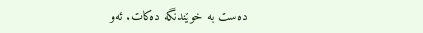دەست بە خوێندنگە دەکات. ئەو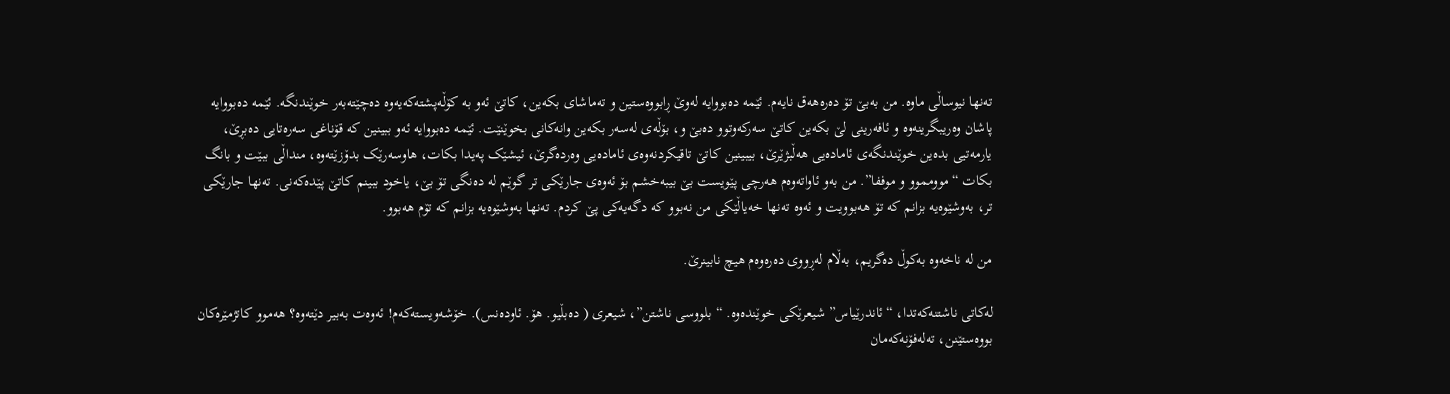تەنها نیوساڵی ماوە. من بەبێ تۆ دەرەهەق نایەم. ئێمە دەبووایە لەوێ ڕابووەستین و تەماشای بکەین، کاتێ ئەو بە کۆڵەپشتەکەیەوە دەچێتەبەر خوێندنگە. ئێمە دەبووایە پاشان وەریبگرینەوە و ئافەرینی لێ بکەین کاتێ سەرکەوتوو دەبێ و، بۆڵەی لەسەر بکەین وانەکانی بخوێنێت. ئێمە دەبووایە ئەو ببینین کە قۆناغی سەرەتایی دەبڕێ، یارمەتیی بدەین خوێندنگەی ئامادەیی هەڵبژێرێ، بیبینین کاتێ تاقیکردنەوەی ئامادەیی وەردەگرێ، ئیشێک پەیدا بکات، هاوسەرێک بدۆزێتەوە، منداڵی ببێت و بانگ بکات “موومموو و موففا”. من بەو ئاواتەوەم هەرچی پێویست بێ بیبەخشم بۆ ئەوەی جارێکی تر گوێم لە دەنگی تۆ بێ، یاخود ببینم کاتێ پێدەکەنی. تەنها جارێکی تر، بەوشێوەیە بزانم کە تۆ هەبوویت و ئەوە تەنها خەیاڵێکی من نەبوو کە دگەیەکی پێ کردم. تەنها بەوشێوەیە بزانم کە تۆم هەبوو.

من لە ناخەوە بەکوڵ دەگریم، بەڵام لەڕووی دەرەوەم هیچ نابینرێ.

لەکاتی ناشتنەکەتدا، “ئاندرێیاس” شیعرێکی خوێندەوە. “بلووسی ناشتن”، شیعری ( دەبڵیو. هۆ. ئاودەنس). خۆشەویستەکەم! ئەوەت بەبیر دێتەوە؟ هەموو کاتژمێرەکان بووەستێنن، تەلەفۆنەکەمان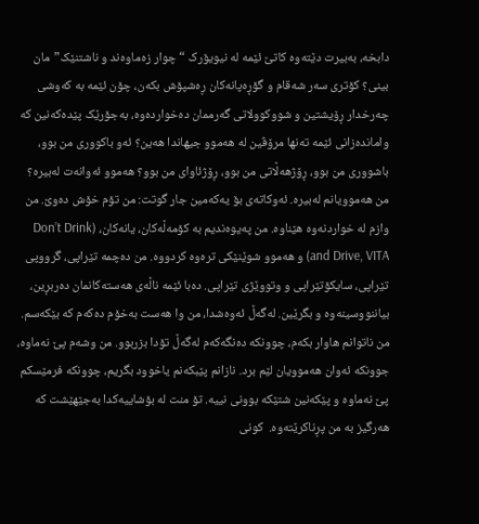دابخە، بەبیرت دێتەوە کاتێ ئێمە لە نیویۆرک “چوار زەماوەند و ناشتنێک”مان بینی؟ کۆتری سەر شەقام و گۆڕەپانەکان ڕەشپۆش بکەن، چۆن ئێمە بە کەوشی چەرخدار ڕۆیشتین و شووکوولاتی گەرممان دەخواردەوە، بەجۆرێک پێدەکەنین کە واماندەزانی ئێمە تەنها مرۆڤین لە هەموو جیهاندا هەین؟ ئەو باکووری من بوو، باشووری من بوو، ڕۆژهەڵاتی من بوو، ڕۆژئاوای من بوو؟ هەموو ئەوانەت لەبیرە؟ من هەموویانم لەبیرە. ئەوکاتەی بۆ یەکەمین جار گوتت: من تۆم خۆش دەوێ. من وازم لە خواردنەوە هێناوە. من پەیوەندیم بە کۆمەڵەکان، یانەکان، (Don’t Drink and Drive, VITA) و هەموو شوێنێکی ترەوە کردووە. من دەچمە تێراپی، گرووپی تێراپی، سایکۆتێراپی و وتووێژی تێراپی. دەبا ئێمە ناڵەی هەستەکانمان دەربڕین، بیاننووسینەوە و بگرێین. لەگەڵ ئەوەشدا، من وا هەست بەخۆم دەکەم کە بێکەسم. من ناتوانم هاوار بکەم، چوونکە دەنگەکەم لەگەڵ تۆدا بزربوو. من وشەم پێ نەماوە، جوونکە ئەوان هەموویان لێم برد. نازانم پێبکەنم یاخوود بگریم، چوونکە فرمێسکم پێ نەماوە و پێکەنین شتێکە بوونی نییە. تۆ منت لە بۆشاییەکدا بەجێهێشت کە هەرگیز بە من پڕناکرێتەوە.  کونی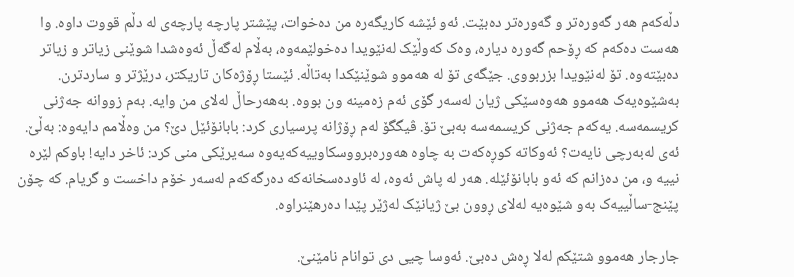دڵەکەم هەر گەورەتر و گەورەتر دەبێت. ئەو ئێشە کاریگەرە من دەخوات، پێشتر پارچە پارچەی لە دڵم قووت داوە. وا هەست دەکەم کە ڕۆحم گەورە دیارە، وەک کەوڵێک لەنێویدا دەخولێمەوە، بەڵام لەگەڵ ئەوەشدا شوێنی زیاتر و زیاتر دەبێتەوە. تۆ لەنێویدا بزربووی. جێگەی تۆ لە هەموو شوێنێکدا بەتاڵە. ئێستا ڕۆژەکان تاریکتر، درێژتر و ساردترن. بەشێوەیەک هەموو هەوەسێکی ژیان لەسەر گۆی ئەم زەمینە ون بووە. بەهەرحاڵ لەلای من وایە. بەم زووانە جەژنی کریسمەسە. یەکەم جەژنی کریسمەسە بەبێ تۆ. ڤیگگۆ لەم ڕۆژانە پرسیاری کرد: بابانۆئێل دێ؟ من وەڵامم دایەوە: بەڵێ. ئەی لەبەرچی نایەت؟ ئەوکاتە کوڕەکەت بە چاوە هەورەبرووسکاوییەکەیەوە سەیرێکی منی کرد: ئاخر دایە! باوکم لێرە نییە و، من دەزانم کە ئەو بابانۆئێلە. هەر لە پاش ئەوە، لە ئاودەسخانەکە دەرگەکەم لەسەر خۆم داخست و گریام. کە چۆن پێنج-ساڵییەک بەو شێوەیە لەلای ڕوون بێ ژیانێک لەژێر پێدا دەرهێنراوە.

جارجار هەموو شتێکم لەلا ڕەش دەبێ. ئەوسا چیی دی توانام نامێنێ.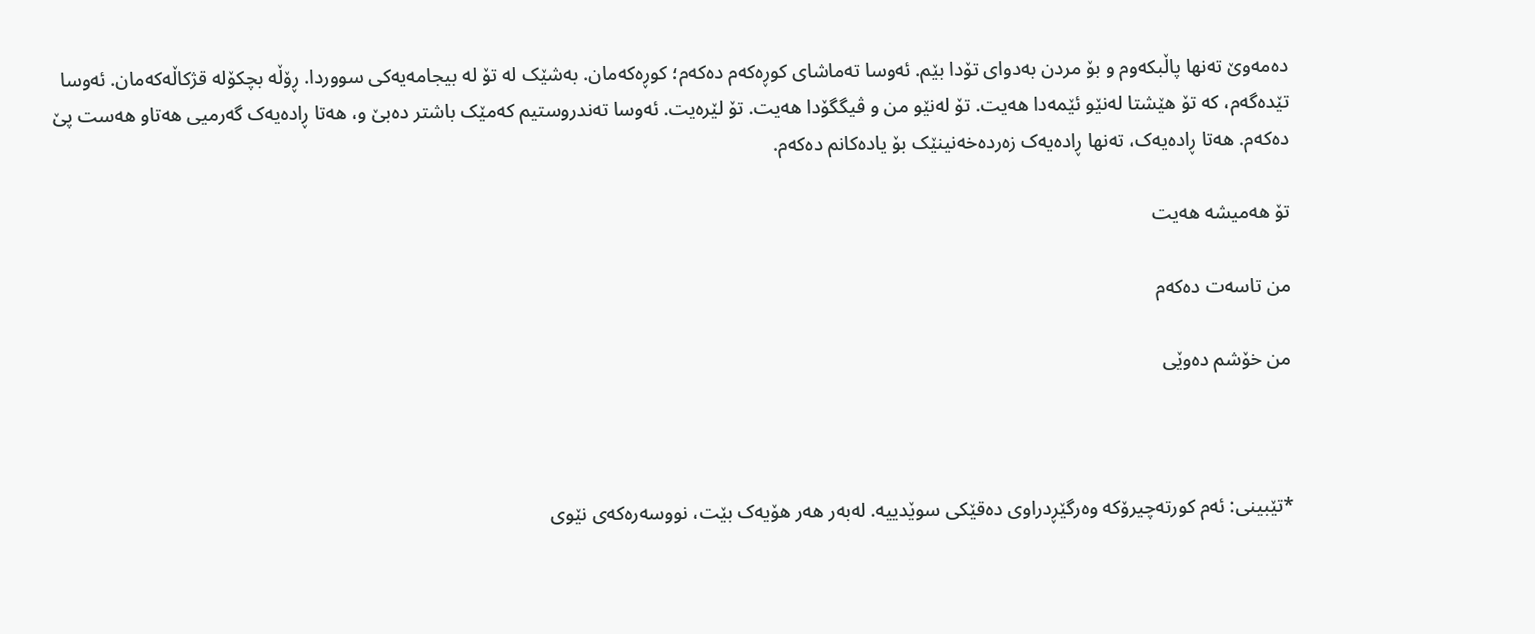دەمەوێ تەنها پاڵبکەوم و بۆ مردن بەدوای تۆدا بێم. ئەوسا تەماشای کوڕەکەم دەکەم؛ کوڕەکەمان. بەشێک لە تۆ لە بیجامەیەکی سووردا. ڕۆڵە بچکۆلە قژکاڵەکەمان. ئەوسا تێدەگەم، کە تۆ هێشتا لەنێو ئێمەدا هەیت. تۆ لەنێو من و ڤیگگۆدا هەیت. تۆ لێرەیت. ئەوسا تەندروستیم کەمێک باشتر دەبێ و، هەتا ڕادەیەک گەرمیی هەتاو هەست پێ دەکەم. هەتا ڕادەیەک، تەنها ڕادەیەک زەردەخەنینێک بۆ یادەکانم دەکەم.

تۆ هەمیشە هەیت

من تاسەت دەکەم

من خۆشم دەوێی



*تێبینی: ئەم کورتەچیرۆکە وەرگێڕدراوی دەقێکی سوێدییە. لەبەر هەر هۆیەک بێت، نووسەرەکەی نێوی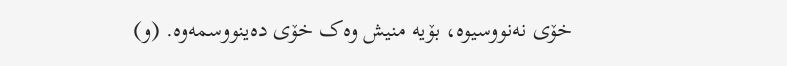خۆی نەنووسیوە، بۆیە منیش وەک خۆی دەینووسمەوە. (و)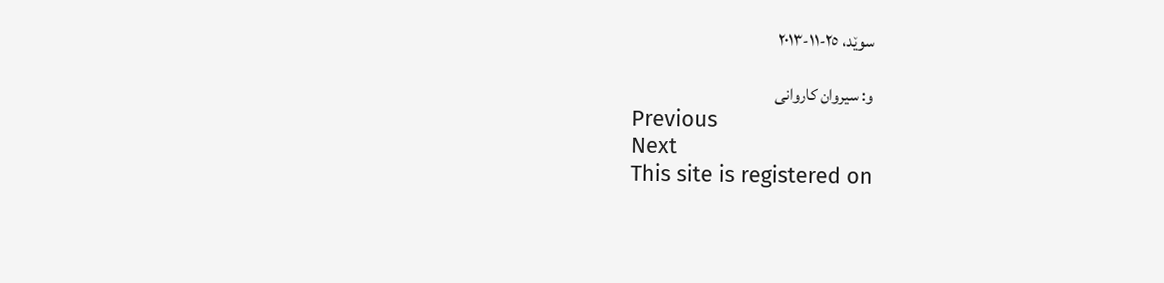سوێد، ٢٥-١١-٢٠١٣

و: سیروان کاروانی
Previous
Next
This site is registered on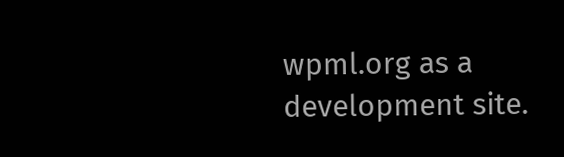wpml.org as a development site.